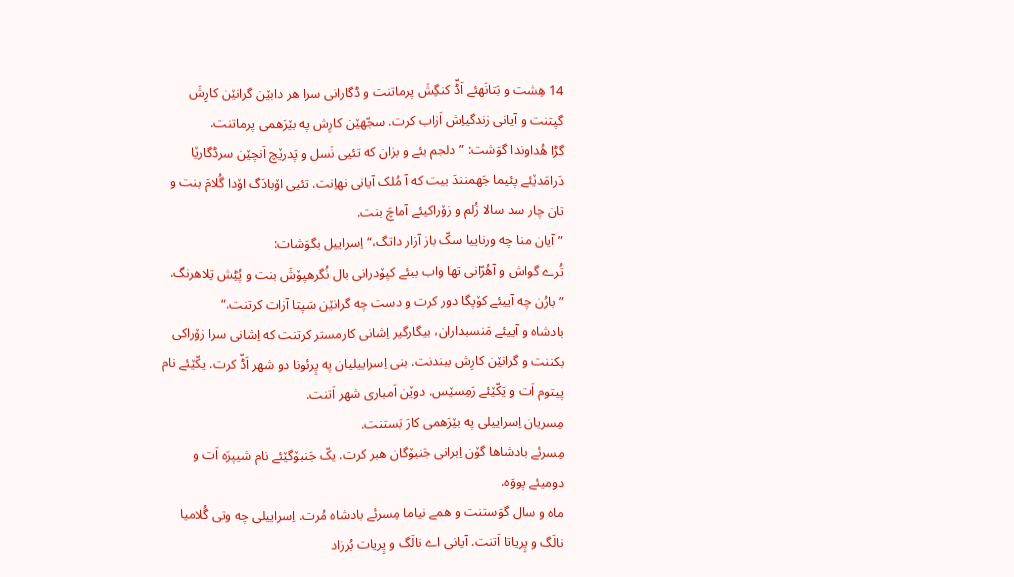14 هِشت و بَتانَهئے اَڈّ کنگِشَ پرماتنت و ڈگارانی سرا هر دابێن گرانێن کارِشَ گپتنت و آیانی زندگیاِش اَزاب کرت. سجّهێن کارِش په بێرَهمی پرماتنت.
گڑا هُداوندا گوَشت: ”دلجم بئے و بزان که تئیی نَسل و پَدرێچ اَنچێن سرڈگارێا دَرامَدێئے پئیما جَهمنندَ بیت که آ مُلک آیانی نهاِنت. تئیی اۆبادَگ اۆدا گُلامَ بنت و تان چار سد سالا زُلم و زۆراکیئے آماچَ بنت.
”آیان منا چه ورناییا سکّ باز آزار داتگ،“ اِسراییل بگوَشات:
تُرے گواش و آهُرّانی تها واب ببئے کپۆدرانی بال نُگرهپۆشَ بنت و پُٹِش تِلاهرنگ.
”بارُن چه آییئے کۆپگا دور کرت و دست چه گرانێن سَپتا آزات کرتنت.“
بادشاه و آییئے مَنسبداران، بیگارگیر اِشانی کارمستر کرتنت که اِشانی سرا زۆراکی بکننت و گرانێن کارِش ببندنت. بنی اِسراییلیان په پِرئونا دو شهر اَڈّ کرت. یکّێئے نام پیتوم اَت و یَکّێئے رَمِسێس. دوێن اَمباری شهر اَتنت.
مِسریان اِسراییلی په بێرَهمی کارَ بَستنت.
مِسرئے بادشاها گۆن اِبرانی جَنبۆگان هبر کرت. یکّ جَنبۆگێئے نام شیپرَه اَت و دومیئے پووَه.
ماه و سال گوَستنت و همے نیاما مِسرئے بادشاه مُرت. اِسراییلی چه وتی گُلامیا نالَگ و پِریاتا اَتنت. آیانی اے نالَگ و پِریات بُرزاد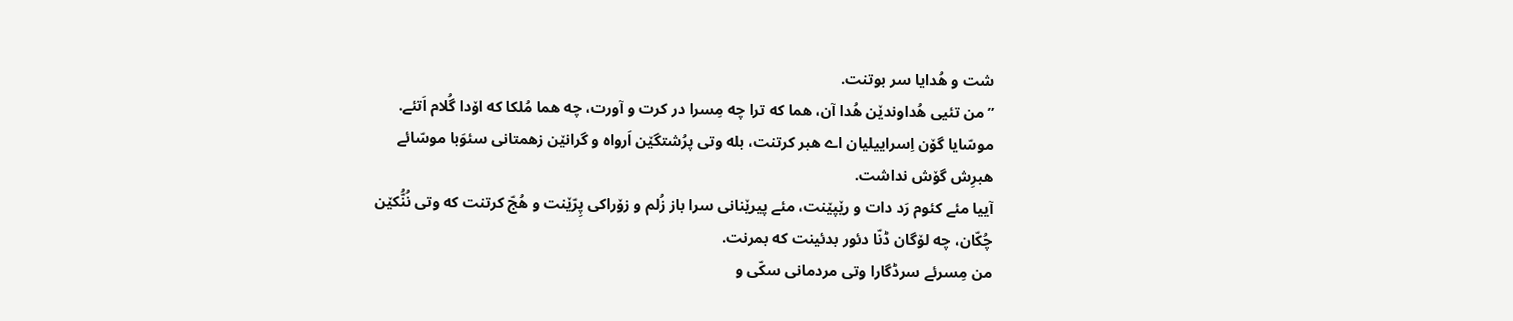شت و هُدایا سر بوتنت.
”من تئیی هُداوندێن هُدا آن، هما که ترا چه مِسرا در کرت و آورت، چه هما مُلکا که اۆدا گُلام اَتئے.
موسّایا گۆن اِسراییلیان اے هبر کرتنت، بله وتی پرُشتگێن اَرواه و گرانێن زهمتانی سئوَبا موسّائے هبرِش گۆش نداشت.
آییا مئے کئوم رَد دات و رێپێنت، مئے پیرێنانی سرا باز زُلم و زۆراکی پِرّێنت و هُجّ کرتنت که وتی نُنُّکێن چُکّان، چه لۆگان ڈنّا دئور بدئینت که بمرنت.
من مِسرئے سرڈگارا وتی مردمانی سکّی و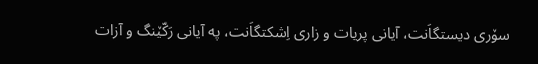سۆری دیستگاَنت، آیانی پریات و زاری اِشکتگاَنت، په آیانی رَکّێنگ و آزات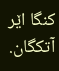کنگا اێر آتکگان.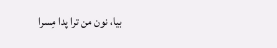بیا، نون من ترا پدا مِسرا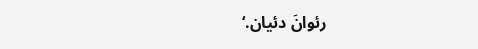رئوانَ دئیان.‘